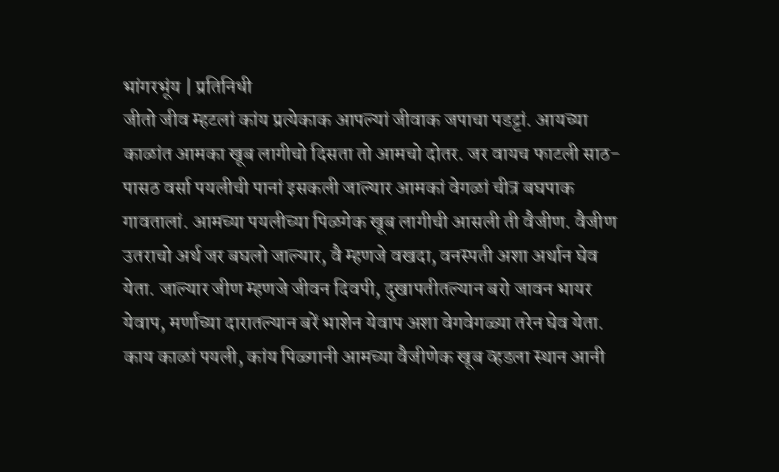भांगरभूंय | प्रतिनिधी
जीतो जीव म्हटलां कांय प्रत्येकाक आपल्यां जीवाक जपाचा पडट्टां. आयच्या काळांत आमका खूब लागीचो दिसता तो आमचो दोतर. जर वायच फाटली साठ-पासठ वर्सा पयलीची पानां इसकली जाल्यार आमकां वेगळां चीत्र बघपाक गावतालां. आमच्या पयलीच्या पिळगेक खूब लागीची आसली ती वैजीण. वैजीण उतराचो अर्थ जर बघलो जाल्यार, वै म्हणजे वखदा, वनस्पती अशा अर्थान घेव येता. जाल्यार जीण म्हणजे जीवन दिवपी, दुखापतीतल्यान बरो जावन भायर येवाप, मर्णाच्या दारातल्यान बरें भाशेन येवाप अशा वेगवेगळ्या तरेन घेव येता.
काय काळां पयली, कांय पिळ्गानी आमच्या वैजीणेक खूब व्हडला स्थान आनी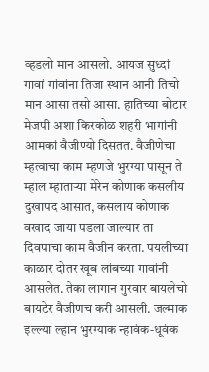व्हडलो मान आसलो. आयज सुध्दां गावां गांवांना तिजा स्थान आनी तिचो मान आसा तसो आसा. हातिच्या बोटार मेजपी अशा किरकोळ शहरी भागांनी आमकां वैजीण्यो दिसतत. वैजीणेचा म्हत्वाचा काम म्हणजे भुरग्या पासून ते म्हाल म्हाताऱ्या मेरेन कोणाक कसलीय दुखापद आसात, कसलाय कोणाक वखाद जाया पडला जाल्यार ता दिवपाचा काम वैजीन करता. पयलीच्या काळार दोतर खूब लांबच्या गावांनी आसलेत. तेका लागान गुरवार बायलेचो बायटेर वैजीणच करी आसली. जल्माक इल्ल्या ल्हान भुरग्याक न्हावंक-धूवंक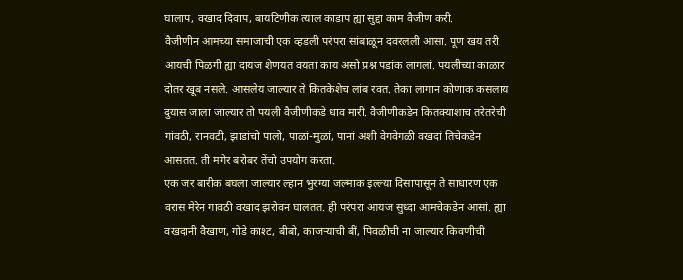घालाप, वखाद दिवाप, बायटिणीक त्याल काडाप ह्या सुद्दा काम वैजीण करी.
वैजीणीन आमच्या समाजाची एक व्हडली परंपरा सांबाळून दवरलली आसा. पूण खय तरी आयची पिळगी ह्या दायज शेणयत वयता काय असो प्रश्न पडांक लागलां. पयलीच्या काळार दोतर खूब नसले. आसलेय जाल्यार ते कितकेशेच लांब रवत. तेका लागान कोणाक कसलाय दुयास जाला जाल्यार तो पयली वैजीणीकडे धाव मारी. वैजीणीकडेन कितक्याशाच तरेतरेची गांवठी, रानवटी, झाडांचो पालो, पाळां-मुळां, पानां अशी वेगवेगळी वखदां तिचेकडेन आसतत. ती मगेर बरोबर तेंचो उपयोग करता.
एक जर बारीक बघला जाल्यार ल्हान भुरग्या जल्माक इल्ल्या दिसापासून ते साधारण एक वरास मेरेन गावठी वखाद झरोवन घालतत. ही परंपरा आयज सुध्दा आमचेकडेन आसां. ह्या वखदानी वैखाण, गोडे काश्ट, बीबो, काजऱ्याची बीं, पिवळीची ना जाल्यार किवणीची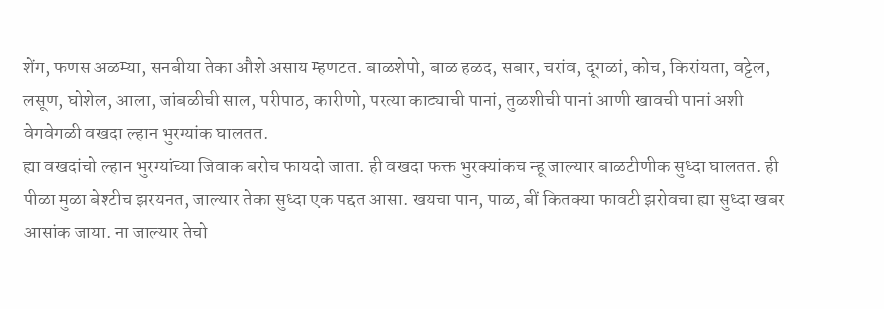शेंग, फणस अळम्या, सनबीया तेका औशे असाय म्हणटत. बाळशेपो, बाळ हळद, सबार, चरांव, दूगळां, कोच, किरांयता, वट्टेल, लसूण, घोशेल, आला, जांबळीची साल, परीपाठ, कारीणो, परत्या काट्याची पानां, तुळशीची पानां आणी खावची पानां अशी वेगवेगळी वखदा ल्हान भुरग्यांक घालतत.
ह्या वखदांचो ल्हान भुरग्यांच्या जिवाक बरोच फायदो जाता. ही वखदा फक्त भुरक्यांकच न्हू जाल्यार बाळटीणीक सुध्दा घालतत. ही पीळा मुळा बेश्टीच झरयनत, जाल्यार तेका सुध्दा एक पद्दत आसा. खयचा पान, पाळ, बीं कितक्या फावटी झरोवचा ह्या सुध्दा खबर आसांक जाया. ना जाल्यार तेचो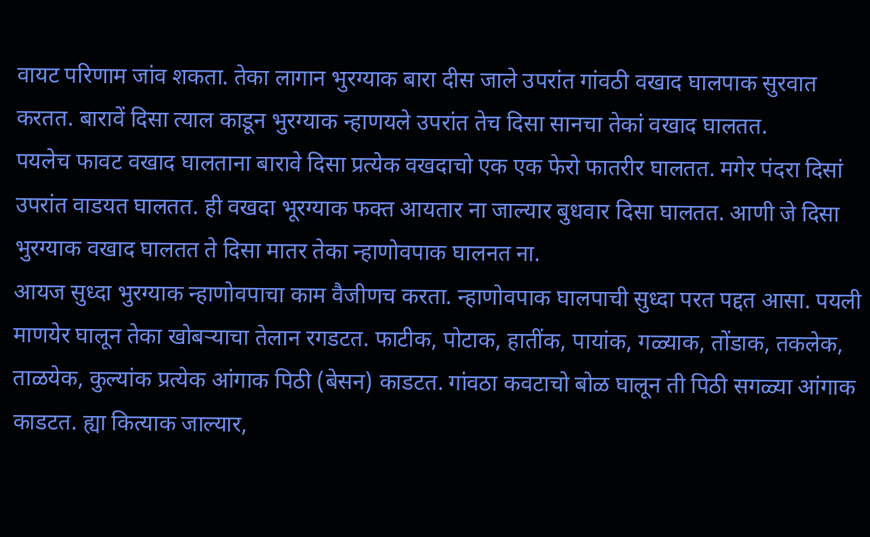वायट परिणाम जांव शकता. तेका लागान भुरग्याक बारा दीस जाले उपरांत गांवठी वखाद घालपाक सुरवात करतत. बारावें दिसा त्याल काडून भुरग्याक न्हाणयले उपरांत तेच दिसा सानचा तेकां वखाद घालतत.
पयलेच फावट वखाद घालताना बारावे दिसा प्रत्येक वखदाचो एक एक फेरो फातरीर घालतत. मगेर पंदरा दिसां उपरांत वाडयत घालतत. ही वखदा भूरग्याक फक्त आयतार ना जाल्यार बुधवार दिसा घालतत. आणी जे दिसा भुरग्याक वखाद घालतत ते दिसा मातर तेका न्हाणोवपाक घालनत ना.
आयज सुध्दा भुरग्याक न्हाणोवपाचा काम वैजीणच करता. न्हाणोवपाक घालपाची सुध्दा परत पद्दत आसा. पयली माणयेर घालून तेका खोबऱ्याचा तेलान रगडटत. फाटीक, पोटाक, हातींक, पायांक, गळ्याक, तोंडाक, तकलेक, ताळयेक, कुल्यांक प्रत्येक आंगाक पिठी (बेसन) काडटत. गांवठा कवटाचो बोळ घालून ती पिठी सगळ्या आंगाक काडटत. ह्या कित्याक जाल्यार,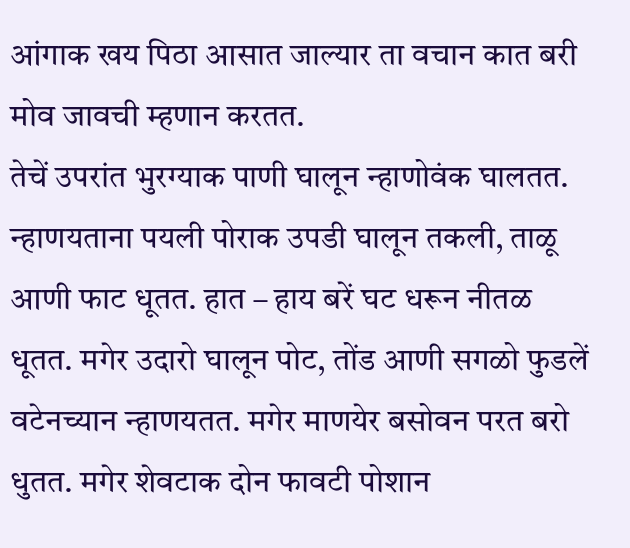आंगाक खय पिठा आसात जाल्यार ता वचान कात बरी मोव जावची म्हणान करतत.
तेचें उपरांत भुरग्याक पाणी घालून न्हाणोवंक घालतत. न्हाणयताना पयली पोराक उपडी घालून तकली, ताळू आणी फाट धूतत. हात – हाय बरें घट धरून नीतळ धूतत. मगेर उदारो घालून पोट, तोंड आणी सगळो फुडलें वटेनच्यान न्हाणयतत. मगेर माणयेर बसोवन परत बरो धुतत. मगेर शेवटाक दोन फावटी पोशान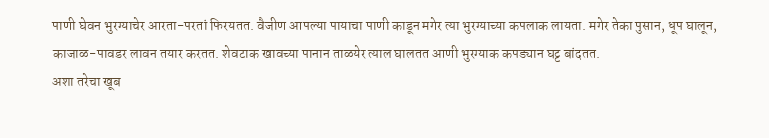पाणी घेवन भुरग्याचेर आरता-परतां फिरयतत. वैजीण आपल्या पायाचा पाणी काडून मगेर त्या भुरग्याच्या कपलाक लायता. मगेर तेका पुसान, धूप घालून, काजाळ-पावडर लावन तयार करतत. शेवटाक खावच्या पानान ताळयेर त्याल घालतत आणी भुरग्याक कपड्यान घट्ट बांदतत.
अशा तरेचा खूब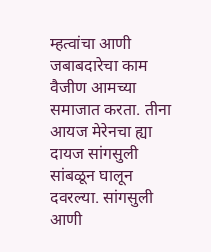म्हत्वांचा आणी जबाबदारेचा काम वैजीण आमच्या समाजात करता. तीना आयज मेरेनचा ह्या दायज सांगसुली सांबळून घालून दवरल्या. सांगसुली आणी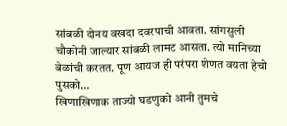सांबळी दोनय वखदा दवरपाची आवता. सांगसुली चौकोनी जाल्यार सांबळी लामट आसता. त्यो मानिच्या बेळांची करतत. पूण आयज ही परंपरा शेणत वयता हेचो पुसको…
खिणाखिणाक ताज्यो घडणुको आनी तुमचे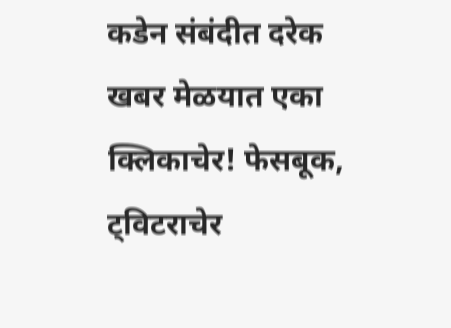कडेन संबंदीत दरेक खबर मेळयात एका क्लिकाचेर! फेसबूक, ट्विटराचेर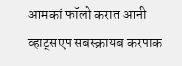आमकां फॉलो करात आनी व्हाट्सएप सबस्क्रायब करपाक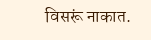विसरूं नाकात.